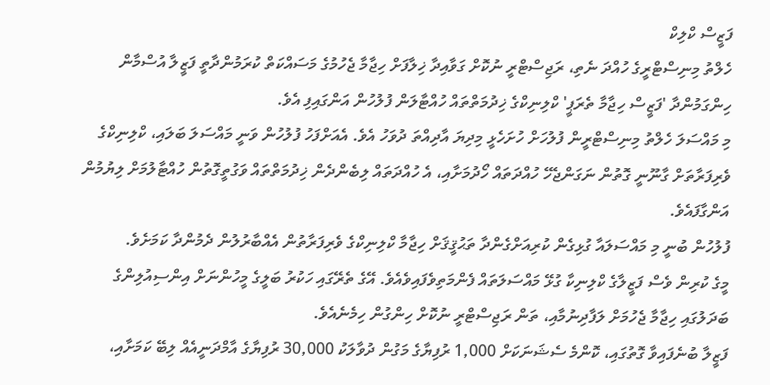ފަޒީސް ކްލިކް
ހެލްތު މިނިސްޓްރީގެ ހުއްދަ ނެތި، ރަޖިސްޓްރީ ނުކޮށް ގަވާއިދާ ޚިލާފަށް ހިޖާމާ ޖެހުމުގެ މަސައްކަތް ކުރަމުންދާތީ ފަޒީލާ އުސްމާން ހިންގަމުންދާ 'ފަޒީސް ހިޖާމާ ތެރަޕީ' ކްލިނިކްގެ ޚިދުމަތްތައް ހުއްޓާލަން ފުލުހުން އަންގައިފި އެވެ.
މި މައްސަލަ ހެލްތު މިނިސްޓްރީން ފުލުހަށް ހުށަހެޅީ މިދިޔަ އާދިއްތަ ދުވަހު އެވެ. އެއަށްފަހު ފުލުހުން ވަނީ މައްސަލަ ބަލައި، ކްލިނިކްގެ ވެރިފަރާތަށް ގާނޫނީ ގޮތުން ނަގަންޖެހޭ ހުއްދަތައް ހޯދުމަށާއި، އެ ހުއްދަތައް ލިބެންދެން ޚިދުމަތްތައް ވަގުތީގޮތުން ހުއްޓާލުމަށް ލިޔުމުން އަންގާފައެވެ.
ފުލުހުން ބުނީ މި މައްސަލައާ ގުޅިގެން ކުރިއަށްގެންދާ ތަޙުޤީޤަށް ހިޖާމާ ކްލިނިކްގެ ވެރިފަރާތުން އެއްބާރުލުން ދެމުންދާ ކަމަށެވެ.
މީގެ ކުރިން ވެސް ފަޒީލާގެ ކްލިނިކާ ގުޅޭ މައްސަލަތައް ފެންމަތިވެފައިވެއެވެ. އޭގެ ތެރޭގައި ހަކުރު ބަލީގެ މީހުންނަށް އިންސިއުލިންގެ ބަދަލުގައި ހިޖާމާ ޖެހުމަށް ލަފާދިނުމާއި، ތަން ރަޖިސްޓްރީ ނުކޮށް ހިންގުން ހިމެނެއެވެ.
ފަޒީލާ ބުނެފައިވާ ގޮތުގައި، ކޮންމެ ސެޝަނަކަށް 1,000 ރުފިޔާގެ މަގުން ދުވާލަކު 30,000 ރުފިޔާގެ އާމްދަނީއެއް ލިބޭ ކަމަށާއި،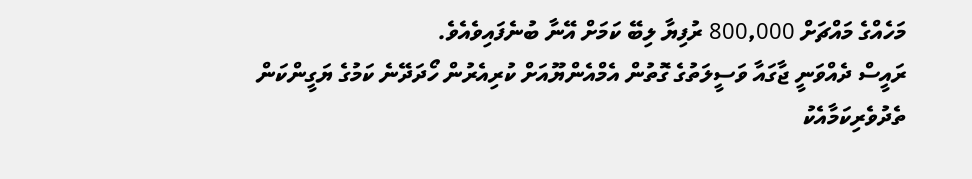މަހެއްގެ މައްޗަށް 800,000 ރުފިޔާ ލިބޭ ކަމަށް އޭނާ ބުނެފައިވެއެވެ.
ރައީސް ދެއްވަނީ ޖާގައާ ވަސީލަތުގެ ގޮތުން އެމްއެންޔޫއަށް ކުރިއެރުން ހޯދަދޭނެ ކަމުގެ ޔަގީންކަން
ތެދުވެރިކަމާއެކު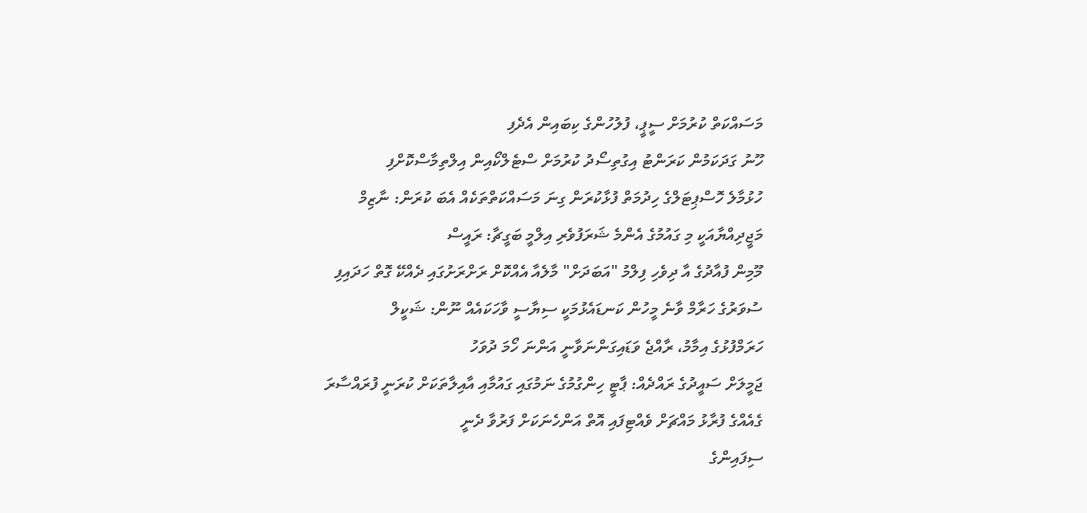މަސައްކަތް ކުރުމަށް ސީޕީ، ފުލުހުންގެ ކިބައިން އެދެފި
ހޫނު ގަދަކަމުން ކަރަންޓު އިގުތިސޯދު ކުރުމަށް ސްޓެލްކޯއިން އިލްތިމާސްކޮށްފި
ހުޅުމާލެ ހޮސްޕިޓަލްގެ ހިދުމަތް ފުޅާކުރަން ގިނަ މަސައްކަތްތަކެއް އެބަ ކުރަން: ނާޒިމް
މަޖީދިއްޔާއަކީ މި ގައުމުގެ އެންމެ ޝަރަފުވެރި އިލްމީ ބަގީޗާ: ރައީސް
މޫމިން ފުއާދުގެ އާ ދިވެހި ފިލްމު "އަބަދަށް" މާލެއާ އެއްކޮށް ރަށްރަށުގައި ދެއްކޭ ގޮތް ހަދައިފި
ސުވަރުގެ ހަރާމް ވާނެ މީހުން ކަނޑައެޅުމަކީ ސިޔާސީ ވާހަކައެއް ނޫން: ޝަކީލް
ހަރަމްފުޅުގެ އިމާމު، ރާއްޖެ ވަޑައިގަންނަވާނީ އަންނަ ހޯމަ ދުވަހު
ޖަމީލަށް ސައީދުގެ ރައްދެއް: ޕާޓީ ހިންގުމުގެ ނަމުގައި ގައުމާއި އާއިލާތަކަށް ކުރަނީ ފުރައްސާރަ
ގެއެއްގެ ފުރާޅު މައްޗަށް ވެއްޓިފައި އޮތް އަންހެނަކަށް ފަރުވާ ދެނީ
ސިފައިންގެ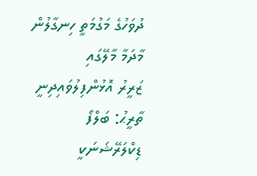ދުވަހުގެ މަގުމަތީ ހިނގާލުން މާދަމާ މާލޭގައި
ޒަރީރު އޮޅުންފިލުވައިދިނީ ތާރީޙު: ބަލްފޯ ޑިކްލަރޭޝަނަކީ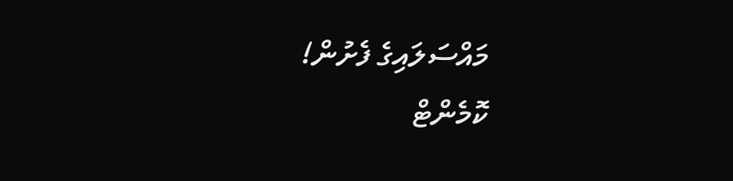މައްސަލައިގެ ފެށުން!
ކޮމެންޓް